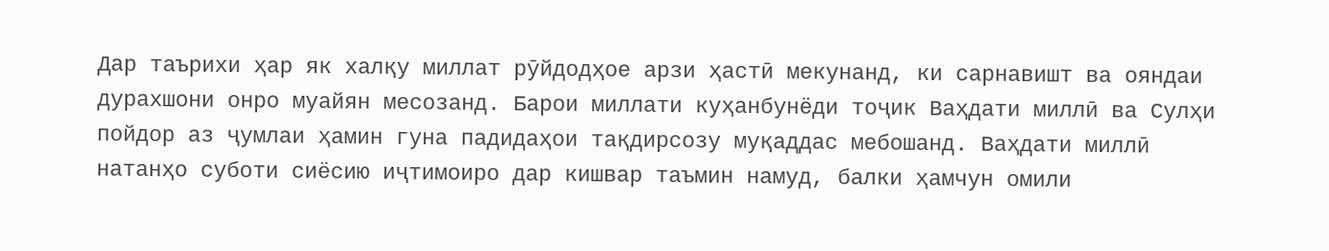Дар таърихи ҳар як халқу миллат рӯйдодҳое арзи ҳастӣ мекунанд, ки сарнавишт ва ояндаи дурахшони онро муайян месозанд. Барои миллати куҳанбунёди тоҷик Ваҳдати миллӣ ва Сулҳи пойдор аз ҷумлаи ҳамин гуна падидаҳои тақдирсозу муқаддас мебошанд. Ваҳдати миллӣ натанҳо суботи сиёсию иҷтимоиро дар кишвар таъмин намуд, балки ҳамчун омили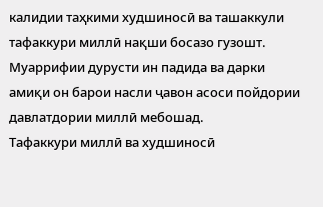калидии таҳкими худшиносӣ ва ташаккули тафаккури миллӣ нақши босазо гузошт. Муаррифии дурусти ин падида ва дарки амиқи он барои насли ҷавон асоси пойдории давлатдории миллӣ мебошад.
Тафаккури миллӣ ва худшиносӣ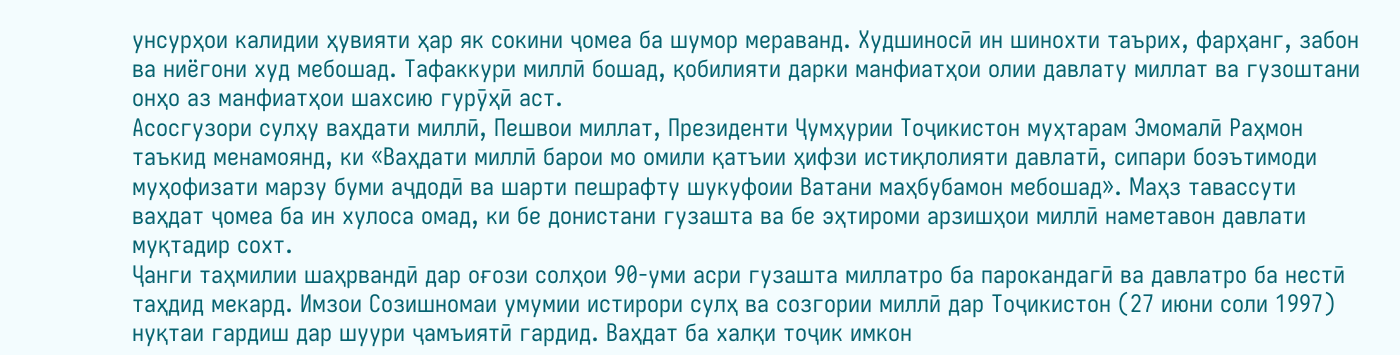унсурҳои калидии ҳувияти ҳар як сокини ҷомеа ба шумор мераванд. Худшиносӣ ин шинохти таърих, фарҳанг, забон ва ниёгони худ мебошад. Тафаккури миллӣ бошад, қобилияти дарки манфиатҳои олии давлату миллат ва гузоштани онҳо аз манфиатҳои шахсию гурӯҳӣ аст.
Асосгузори сулҳу ваҳдати миллӣ, Пешвои миллат, Президенти Ҷумҳурии Тоҷикистон муҳтарам Эмомалӣ Раҳмон таъкид менамоянд, ки «Ваҳдати миллӣ барои мо омили қатъии ҳифзи истиқлолияти давлатӣ, сипари боэътимоди муҳофизати марзу буми аҷдодӣ ва шарти пешрафту шукуфоии Ватани маҳбубамон мебошад». Маҳз тавассути ваҳдат ҷомеа ба ин хулоса омад, ки бе донистани гузашта ва бе эҳтироми арзишҳои миллӣ наметавон давлати муқтадир сохт.
Ҷанги таҳмилии шаҳрвандӣ дар оғози солҳои 90-уми асри гузашта миллатро ба парокандагӣ ва давлатро ба нестӣ таҳдид мекард. Имзои Созишномаи умумии истирори сулҳ ва созгории миллӣ дар Тоҷикистон (27 июни соли 1997) нуқтаи гардиш дар шуури ҷамъиятӣ гардид. Ваҳдат ба халқи тоҷик имкон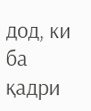дод, ки ба қадри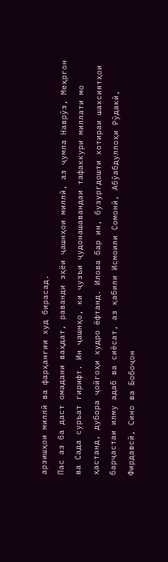арзишҳои миллӣ ва фарҳангии худ бирасад.
Пас аз ба даст омадани ваҳдат, раванди эҳёи ҷашнҳои миллӣ, аз ҷумла Наврӯз, Меҳргон ва Сада суръат гирифт. Ин ҷашнҳо, ки ҷузъи ҷудонашавандаи тафаккури миллати мо ҳастанд, дубора ҷойгоҳи худро ёфтанд. Илова бар ин, бузургдошти хотираи шахсиятҳои барҷастаи илму адаб ва сиёсат, аз қабили Исмоили Сомонӣ, Абӯабдуллоҳи Рӯдакӣ, Фирдавсӣ, Сино ва Бобоҷон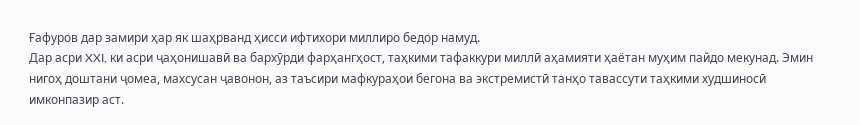Ғафуров дар замири ҳар як шаҳрванд ҳисси ифтихори миллиро бедор намуд.
Дар асри XXI, ки асри ҷаҳонишавӣ ва бархӯрди фарҳангҳост, таҳкими тафаккури миллӣ аҳамияти ҳаётан муҳим пайдо мекунад. Эмин нигоҳ доштани ҷомеа, махсусан ҷавонон, аз таъсири мафкураҳои бегона ва экстремистӣ танҳо тавассути таҳкими худшиносӣ имконпазир аст.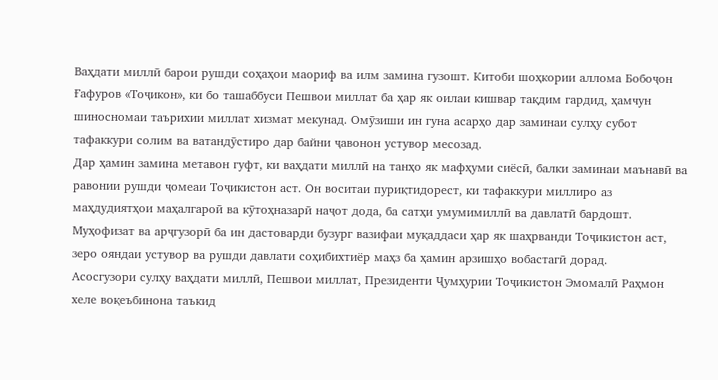Ваҳдати миллӣ барои рушди соҳаҳои маориф ва илм замина гузошт. Китоби шоҳкории аллома Бобоҷон Ғафуров «Тоҷикон», ки бо ташаббуси Пешвои миллат ба ҳар як оилаи кишвар тақдим гардид, ҳамчун шиносномаи таърихии миллат хизмат мекунад. Омӯзиши ин гуна асарҳо дар заминаи сулҳу субот тафаккури солим ва ватандӯстиро дар байни ҷавонон устувор месозад.
Дар ҳамин замина метавон гуфт, ки ваҳдати миллӣ на танҳо як мафҳуми сиёсӣ, балки заминаи маънавӣ ва равонии рушди ҷомеаи Тоҷикистон аст. Он воситаи пуриқтидорест, ки тафаккури миллиро аз маҳдудиятҳои маҳалгароӣ ва кӯтоҳназарӣ наҷот дода, ба сатҳи умумимиллӣ ва давлатӣ бардошт. Муҳофизат ва арҷгузорӣ ба ин дастоварди бузург вазифаи муқаддаси ҳар як шаҳрванди Тоҷикистон аст, зеро ояндаи устувор ва рушди давлати соҳибихтиёр маҳз ба ҳамин арзишҳо вобастагӣ дорад.
Асосгузори сулҳу ваҳдати миллӣ, Пешвои миллат, Президенти Ҷумҳурии Тоҷикистон Эмомалӣ Раҳмон хеле воқеъбинона таъкид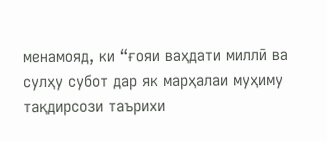менамояд, ки “ғояи ваҳдати миллӣ ва сулҳу субот дар як марҳалаи муҳиму тақдирсози таърихи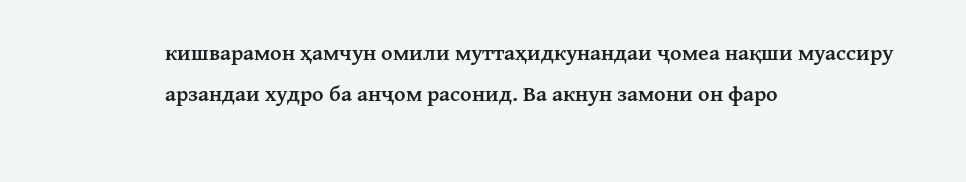кишварамон ҳамчун омили муттаҳидкунандаи ҷомеа нақши муассиру арзандаи худро ба анҷом расонид. Ва акнун замони он фаро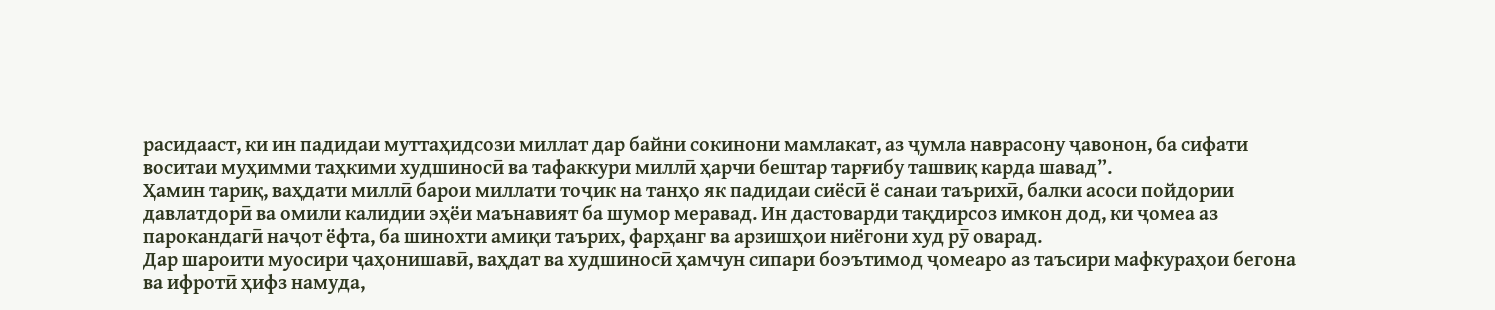расидааст, ки ин падидаи муттаҳидсози миллат дар байни сокинони мамлакат, аз ҷумла наврасону ҷавонон, ба сифати воситаи муҳимми таҳкими худшиносӣ ва тафаккури миллӣ ҳарчи бештар тарғибу ташвиқ карда шавад”.
Ҳамин тариқ, ваҳдати миллӣ барои миллати тоҷик на танҳо як падидаи сиёсӣ ё санаи таърихӣ, балки асоси пойдории давлатдорӣ ва омили калидии эҳёи маънавият ба шумор меравад. Ин дастоварди тақдирсоз имкон дод, ки ҷомеа аз парокандагӣ наҷот ёфта, ба шинохти амиқи таърих, фарҳанг ва арзишҳои ниёгони худ рӯ оварад.
Дар шароити муосири ҷаҳонишавӣ, ваҳдат ва худшиносӣ ҳамчун сипари боэътимод ҷомеаро аз таъсири мафкураҳои бегона ва ифротӣ ҳифз намуда,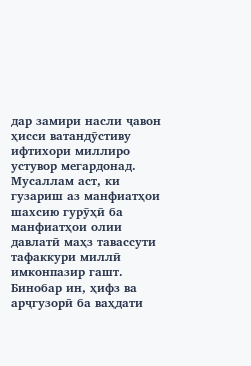дар замири насли ҷавон ҳисси ватандӯстиву ифтихори миллиро устувор мегардонад. Мусаллам аст, ки гузариш аз манфиатҳои шахсию гурӯҳӣ ба манфиатҳои олии давлатӣ маҳз тавассути тафаккури миллӣ имконпазир гашт.
Бинобар ин, ҳифз ва арҷгузорӣ ба ваҳдати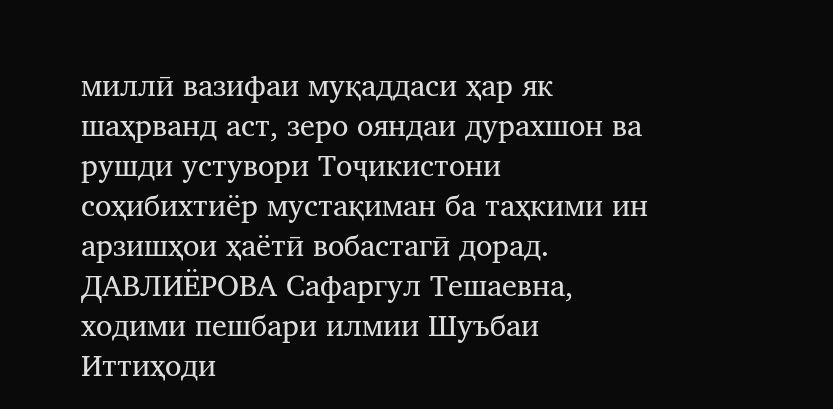миллӣ вазифаи муқаддаси ҳар як шаҳрванд аст, зеро ояндаи дурахшон ва рушди устувори Тоҷикистони соҳибихтиёр мустақиман ба таҳкими ин арзишҳои ҳаётӣ вобастагӣ дорад.
ДАВЛИЁРОВА Сафаргул Тешаевна,
ходими пешбари илмии Шуъбаи
Иттиҳоди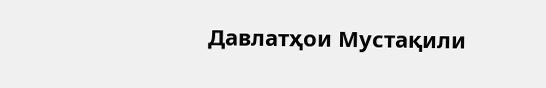Давлатҳои Мустақили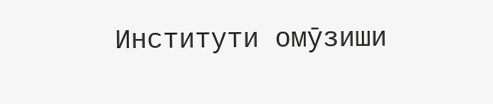Институти омӯзиши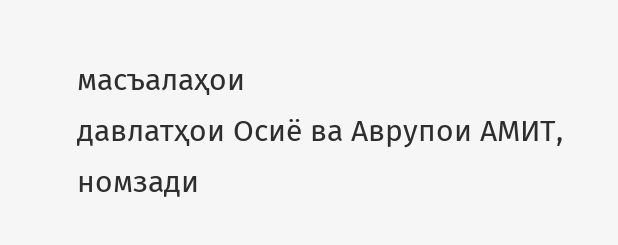масъалаҳои
давлатҳои Осиё ва Аврупои АМИТ,
номзади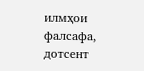илмҳои фалсафа, дотсент